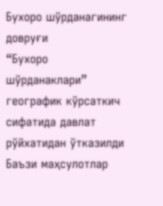Бухоро шўрданагининг довруғи
“Бухоро шўрданаклари” географик кўрсаткич сифатида давлат рўйхатидан ўтказилди
Баъзи маҳсулотлар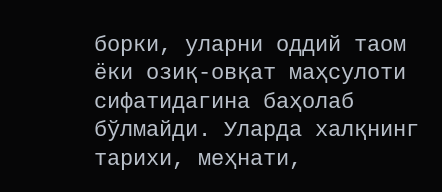борки, уларни оддий таом ёки озиқ-овқат маҳсулоти сифатидагина баҳолаб бўлмайди. Уларда халқнинг тарихи, меҳнати,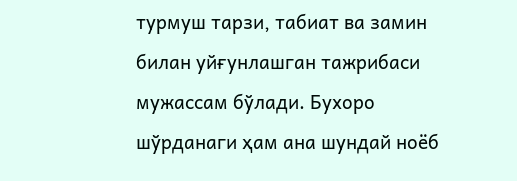турмуш тарзи, табиат ва замин билан уйғунлашган тажрибаси мужассам бўлади. Бухоро шўрданаги ҳам ана шундай ноёб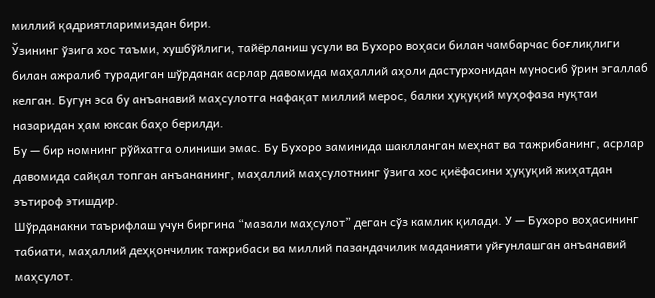миллий қадриятларимиздан бири.
Ўзининг ўзига хос таъми, хушбўйлиги, тайёрланиш усули ва Бухоро воҳаси билан чамбарчас боғлиқлиги билан ажралиб турадиган шўрданак асрлар давомида маҳаллий аҳоли дастурхонидан муносиб ўрин эгаллаб келган. Бугун эса бу анъанавий маҳсулотга нафақат миллий мерос, балки ҳуқуқий муҳофаза нуқтаи назаридан ҳам юксак баҳо берилди.
Бу — бир номнинг рўйхатга олиниши эмас. Бу Бухоро заминида шаклланган меҳнат ва тажрибанинг, асрлар давомида сайқал топган анъананинг, маҳаллий маҳсулотнинг ўзига хос қиёфасини ҳуқуқий жиҳатдан эътироф этишдир.
Шўрданакни таърифлаш учун биргина “мазали маҳсулот” деган сўз камлик қилади. У — Бухоро воҳасининг табиати, маҳаллий деҳқончилик тажрибаси ва миллий пазандачилик маданияти уйғунлашган анъанавий маҳсулот.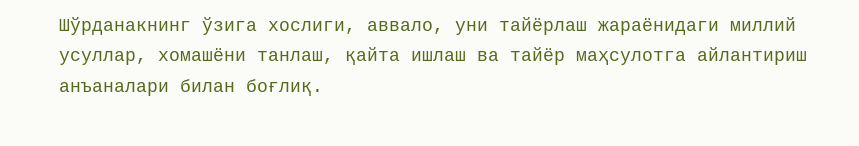Шўрданакнинг ўзига хослиги, аввало, уни тайёрлаш жараёнидаги миллий усуллар, хомашёни танлаш, қайта ишлаш ва тайёр маҳсулотга айлантириш анъаналари билан боғлиқ.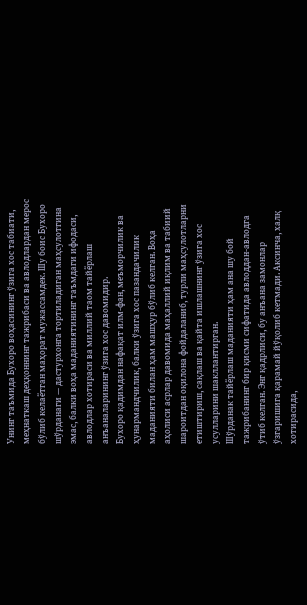Унинг таъмида Бухоро воҳасининг ўзига хос табиати, меҳнаткаш деҳқоннинг тажрибаси ва авлодлардан мерос бўлиб келаётган маҳорат мужассамдек. Шу боис Бухоро шўрданаги — дастурхонга тортиладиган маҳсулотгина эмас, балки воҳа маданиятининг таъмдаги ифодаси, авлодлар хотираси ва миллий таом тайёрлаш анъаналарининг ўзига хос давомидир.
Бухоро қадимдан нафақат илм-фан, меъморчилик ва ҳунармандчилик, балки ўзига хос пазандачилик маданияти билан ҳам машҳур бўлиб келган. Воҳа аҳолиси асрлар давомида маҳаллий иқлим ва табиий шароитдан оқилона фойдаланиб, турли маҳсулотларни етиштириш, сақлаш ва қайта ишлашнинг ўзига хос усулларини шакллантирган.
Шўрданак тайёрлаш маданияти ҳам ана шу бой тажрибанинг бир қисми сифатида авлоддан-авлодга ўтиб келган. Энг қадрлиси, бу анъана замонлар ўзгаришига қарамай йўқолиб кетмади. Аксинча, халқ хотирасида,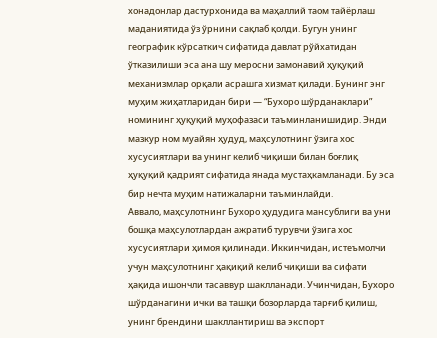хонадонлар дастурхонида ва маҳаллий таом тайёрлаш маданиятида ўз ўрнини сақлаб қолди. Бугун унинг географик кўрсаткич сифатида давлат рўйхатидан ўтказилиши эса ана шу меросни замонавий ҳуқуқий механизмлар орқали асрашга хизмат қилади. Бунинг энг муҳим жиҳатларидан бири — “Бухоро шўрданаклари” номининг ҳуқуқий муҳофазаси таъминланишидир. Энди мазкур ном муайян ҳудуд, маҳсулотнинг ўзига хос хусусиятлари ва унинг келиб чиқиши билан боғлиқ ҳуқуқий қадрият сифатида янада мустаҳкамланади. Бу эса бир нечта муҳим натижаларни таъминлайди.
Аввало, маҳсулотнинг Бухоро ҳудудига мансублиги ва уни бошқа маҳсулотлардан ажратиб турувчи ўзига хос хусусиятлари ҳимоя қилинади. Иккинчидан, истеъмолчи учун маҳсулотнинг ҳақиқий келиб чиқиши ва сифати ҳақида ишончли тасаввур шаклланади. Учинчидан, Бухоро шўрданагини ички ва ташқи бозорларда тарғиб қилиш, унинг брендини шакллантириш ва экспорт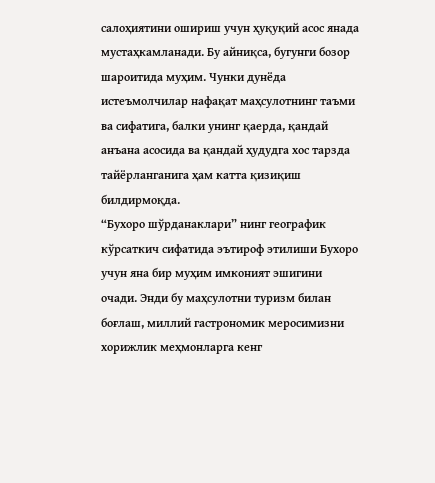салоҳиятини ошириш учун ҳуқуқий асос янада мустаҳкамланади. Бу айниқса, бугунги бозор шароитида муҳим. Чунки дунёда истеъмолчилар нафақат маҳсулотнинг таъми ва сифатига, балки унинг қаерда, қандай анъана асосида ва қандай ҳудудга хос тарзда тайёрланганига ҳам катта қизиқиш билдирмоқда.
“Бухоро шўрданаклари” нинг географик кўрсаткич сифатида эътироф этилиши Бухоро учун яна бир муҳим имконият эшигини очади. Энди бу маҳсулотни туризм билан боғлаш, миллий гастрономик меросимизни хорижлик меҳмонларга кенг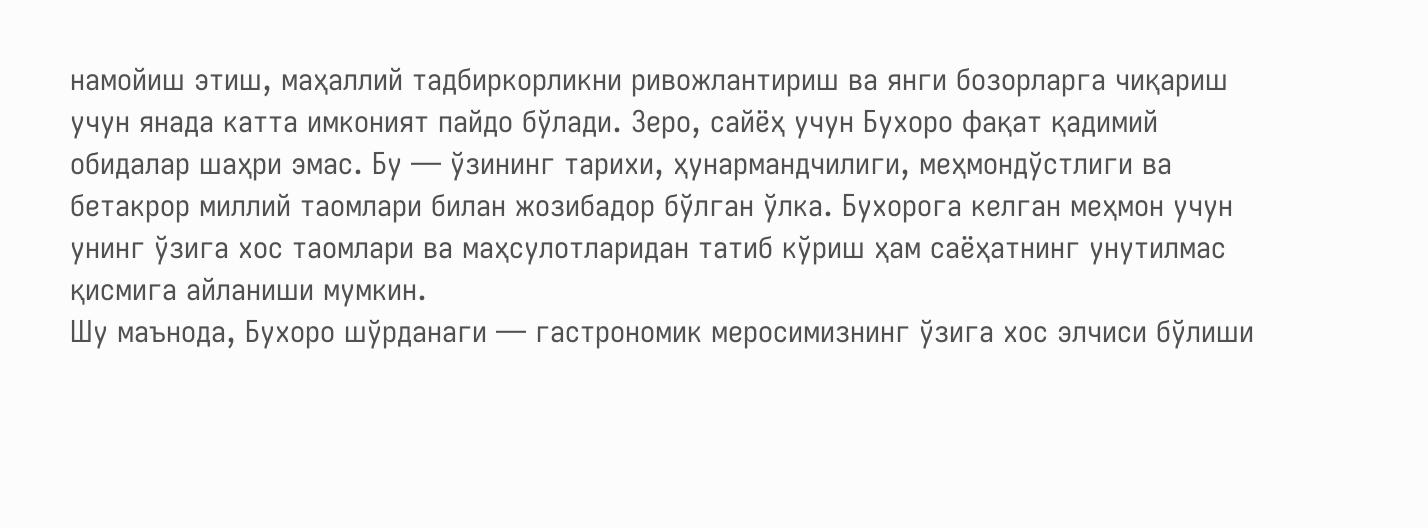намойиш этиш, маҳаллий тадбиркорликни ривожлантириш ва янги бозорларга чиқариш учун янада катта имконият пайдо бўлади. Зеро, сайёҳ учун Бухоро фақат қадимий обидалар шаҳри эмас. Бу — ўзининг тарихи, ҳунармандчилиги, меҳмондўстлиги ва бетакрор миллий таомлари билан жозибадор бўлган ўлка. Бухорога келган меҳмон учун унинг ўзига хос таомлари ва маҳсулотларидан татиб кўриш ҳам саёҳатнинг унутилмас қисмига айланиши мумкин.
Шу маънода, Бухоро шўрданаги — гастрономик меросимизнинг ўзига хос элчиси бўлиши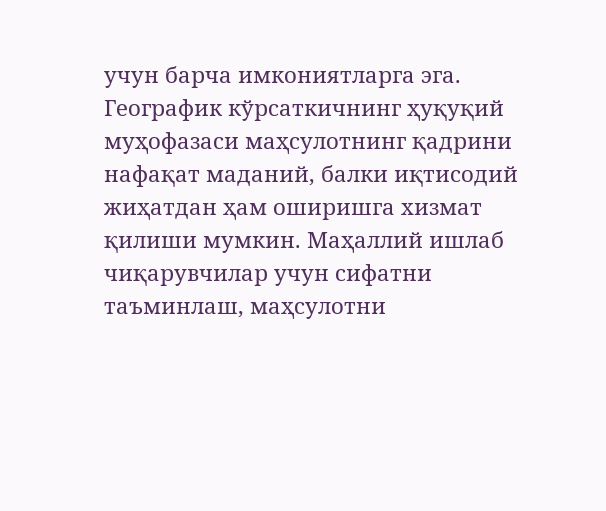учун барча имкониятларга эга.
Географик кўрсаткичнинг ҳуқуқий муҳофазаси маҳсулотнинг қадрини нафақат маданий, балки иқтисодий жиҳатдан ҳам оширишга хизмат қилиши мумкин. Маҳаллий ишлаб чиқарувчилар учун сифатни таъминлаш, маҳсулотни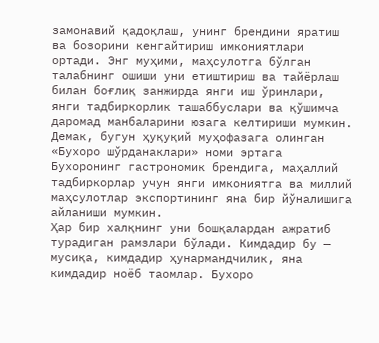замонавий қадоқлаш, унинг брендини яратиш ва бозорини кенгайтириш имкониятлари ортади. Энг муҳими, маҳсулотга бўлган талабнинг ошиши уни етиштириш ва тайёрлаш билан боғлиқ занжирда янги иш ўринлари, янги тадбиркорлик ташаббуслари ва қўшимча даромад манбаларини юзага келтириши мумкин. Демак, бугун ҳуқуқий муҳофазага олинган «Бухоро шўрданаклари» номи эртага Бухоронинг гастрономик брендига, маҳаллий тадбиркорлар учун янги имкониятга ва миллий маҳсулотлар экспортининг яна бир йўналишига айланиши мумкин.
Ҳар бир халқнинг уни бошқалардан ажратиб турадиган рамзлари бўлади. Кимдадир бу — мусиқа, кимдадир ҳунармандчилик, яна кимдадир ноёб таомлар. Бухоро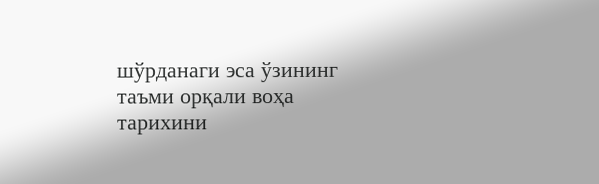шўрданаги эса ўзининг таъми орқали воҳа тарихини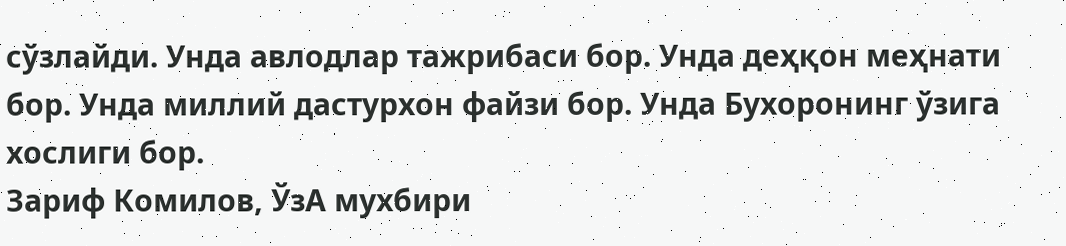сўзлайди. Унда авлодлар тажрибаси бор. Унда деҳқон меҳнати бор. Унда миллий дастурхон файзи бор. Унда Бухоронинг ўзига хослиги бор.
Зариф Комилов, ЎзА мухбири